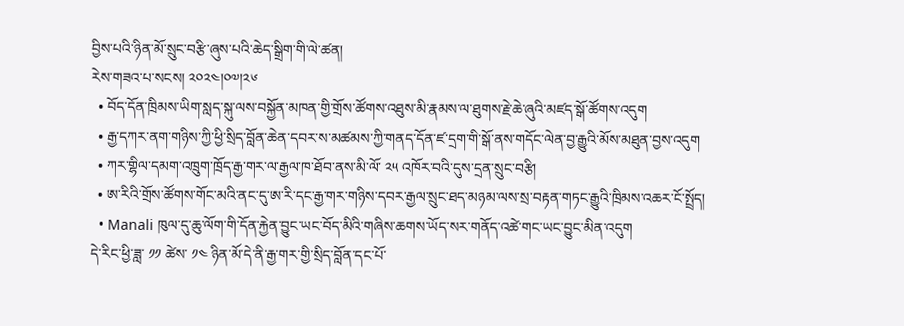བྱིས་པའི་ཉིན་མོ་སྲུང་བརྩི་ཞུས་པའི་ཆེད་སྒྲིག་གི་ལེ་ཚན།
རེས་གཟའ་པ་སངས། ༢༠༢༤།༠༧།༢༦
  • བོད་དོན་ཁྲིམས་ཡིག་སླད་སྐུ་ལས་བསྐྱོན་མཁན་གྱི་གྲོས་ཚོགས་འཐུས་མི་རྣམས་ལ་ཐུགས་རྗེ་ཆེ་ཞུའི་མཛད་སྒོ་ཚོགས་འདུག
  • རྒྱ་དཀར་ནག་གཉིས་ཀྱི་ཕྱི་སྲིད་བློན་ཆེན་དབར་ས་མཚམས་ཀྱི་གནད་དོན་ཛ་དྲག་གི་སྒོ་ནས་གདོང་ལེན་བྱ་རྒྱུའི་མོས་མཐུན་བྱས་འདུག
  • ཀར་གྷིལ་དམག་འཁྲུག་ཁྲོད་རྒྱ་གར་ལ་རྒྱལ་ཁ་ཐོབ་ནས་མི་ལོ་ ༢༥ འཁོར་བའི་དུས་དྲན་སྲུང་བརྩི།
  • ཨ་རིའི་གྲོས་ཚོགས་གོང་མའི་ནང་དུ་ཨ་རི་དང་རྒྱ་གར་གཉིས་དབར་རྒྱལ་སྲུང་ཐད་མཉམ་ལས་སྲ་བརྟན་གཏང་རྒྱུའི་ཁྲིམས་འཆར་ངོ་སྤྲོད།
  • Manali ཁུལ་དུ་ཆུ་ལོག་གི་དོན་རྐྱེན་བྱུང་ཡང་བོད་མིའི་གཞིས་ཆགས་ཡོད་སར་གནོད་འཚེ་གང་ཡང་བྱུང་མིན་འདུག
དེ་རིང་ཕྱི་ཟླ་ ༡༡ ཚེས་ ༡༤ ཉིན་མོ་དེ་ནི་རྒྱ་གར་གྱི་སྲིད་བློན་དང་པོ་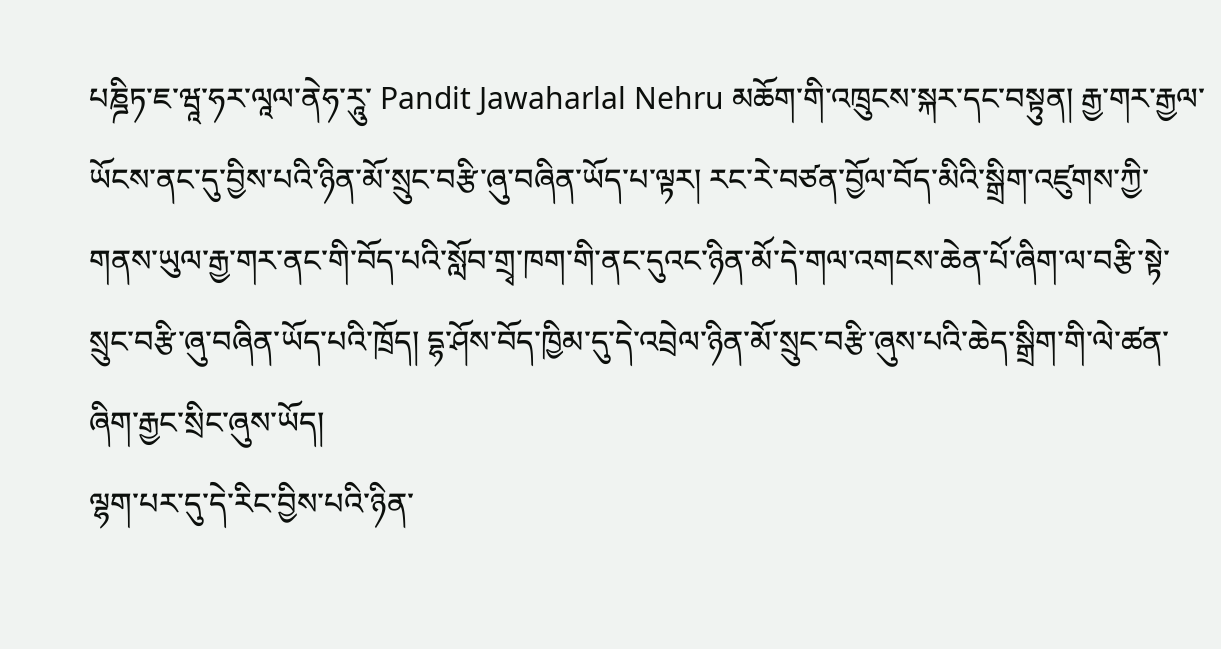པཎྜིཏ་ཇ་ཝཱ་ཧར་ལཱལ་ནེཧ་རཱུ་ Pandit Jawaharlal Nehru མཆོག་གི་འཁྲུངས་སྐར་དང་བསྟུན། རྒྱ་གར་རྒྱལ་ཡོངས་ནང་དུ་བྱིས་པའི་ཉིན་མོ་སྲུང་བརྩི་ཞུ་བཞིན་ཡོད་པ་ལྟར། རང་རེ་བཙན་བྱོལ་བོད་མིའི་སྒྲིག་འཛུགས་ཀྱི་གནས་ཡུལ་རྒྱ་གར་ནང་གི་བོད་པའི་སློབ་གྲྭ་ཁག་གི་ནང་དུའང་ཉིན་མོ་དེ་གལ་འགངས་ཆེན་པོ་ཞིག་ལ་བརྩི་སྟེ་སྲུང་བརྩི་ཞུ་བཞིན་ཡོད་པའི་ཁྲོད། དྷ་ཤོས་བོད་ཁྱིམ་དུ་དེ་འབྲེལ་ཉིན་མོ་སྲུང་བརྩི་ཞུས་པའི་ཆེད་སྒྲིག་གི་ལེ་ཚན་ཞིག་རྒྱང་སྲིང་ཞུས་ཡོད།
ལྷག་པར་དུ་དེ་རིང་བྱིས་པའི་ཉིན་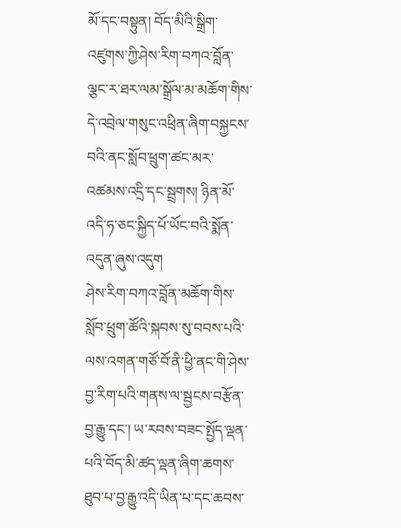མོ་དང་བསྟུན། བོད་མིའི་སྒྲིག་འཛུགས་ཀྱི་ཤེས་རིག་བཀའ་བློན་ལྕང་ར་ཐར་ལམ་སྒྲོལ་མ་མཆོག་གིས་དེ་འབྲེལ་གསུང་འཕྲིན་ཞིག་བསྐྱངས་བའི་ནང་སློབ་ཕྲུག་ཚང་མར་འཚམས་འདྲི་དང་སྦྲགས། ཉིན་མོ་འདི་ཧ་ཅང་སྐྱིད་པོ་ཡོང་བའི་སྨོན་འདུན་ཞུས་འདུག
ཤེས་རིག་བཀའ་བློན་མཆོག་གིས་སློབ་ཕྲུག་ཚོའི་སྐབས་སུ་བབས་པའི་ལས་འགན་གཙོ་བོ་ནི་ཕྱི་ནང་གི་ཤེས་བྱ་རིག་པའི་གནས་ལ་སྦྱངས་བརྩོན་བྱ་རྒྱུ་དང་། ཡ་རབས་བཟང་སྤྱོད་ལྡན་པའི་བོད་མི་ཚད་ལྡན་ཞིག་ཆགས་ཐུབ་པ་བྱ་རྒྱུ་འདི་ཡིན་པ་དང་ཆབས་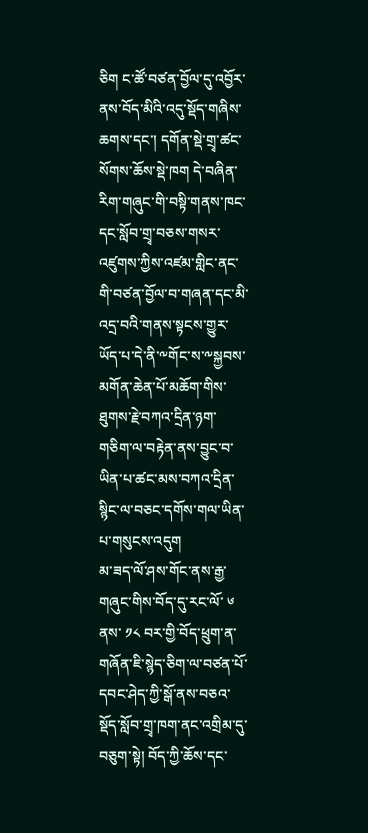ཅིག ང་ཚོ་བཙན་བྱོལ་དུ་འབྱོར་ནས་བོད་མིའི་འདུ་སྡོད་གཞིས་ཆགས་དང་། དགོན་སྡེ་གྲྭ་ཚང་སོགས་ཆོས་སྡེ་ཁག དེ་བཞིན་རིག་གཞུང་གི་བསྟི་གནས་ཁང་དང་སློབ་གྲྭ་བཅས་གསར་འཛུགས་ཀྱིས་འཛམ་གླིང་ནང་གི་བཙན་བྱོལ་བ་གཞན་དང་མི་འདྲ་བའི་གནས་སྟངས་གྱུར་ཡོད་པ་དེ་ནི་༸གོང་ས་༸སྐྱབས་མགོན་ཆེན་པོ་མཆོག་གིས་ཐུགས་རྗེ་བཀའ་དྲིན་ཉག་གཅིག་ལ་བརྟེན་ནས་བྱུང་བ་ཡིན་པ་ཚང་མས་བཀའ་དྲིན་སྙིང་ལ་བཅང་དགོས་གལ་ཡིན་པ་གསུངས་འདུག
མ་ཟད་ལོ་ཤས་གོང་ནས་རྒྱ་གཞུང་གིས་བོད་དུ་རང་ལོ་ ༦ ནས་ ༡༨ བར་གྱི་བོད་ཕྲུག་ན་གཞོན་ཇི་སྙེད་ཅིག་ལ་བཙན་པོ་དབང་ཤེད་ཀྱི་སྒོ་ནས་བཅའ་སྡོད་སློབ་གྲྭ་ཁག་ནང་འགྲིམ་དུ་བཅུག་སྟེ། བོད་ཀྱི་ཆོས་དང་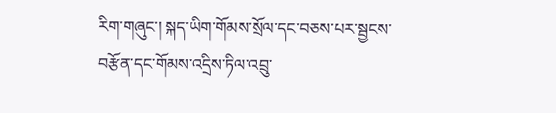རིག་གཞུང་། སྐད་ཡིག་གོམས་སྲོལ་དང་བཅས་པར་སྦྱངས་བརྩོན་དང་གོམས་འདྲིས་ཏིལ་འབྲུ་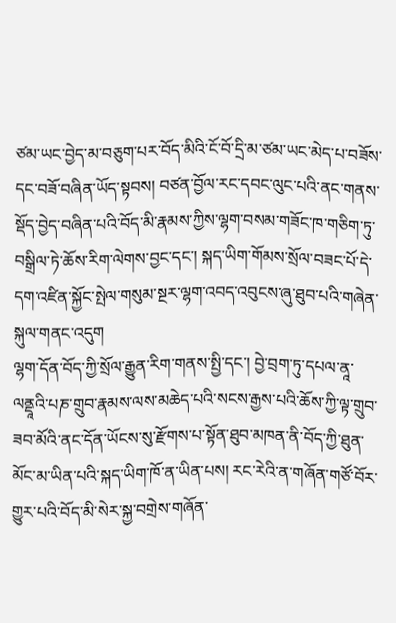ཙམ་ཡང་བྱེད་མ་བཅུག་པར་བོད་མིའི་ངོ་བོ་དྲི་མ་ཙམ་ཡང་མེད་པ་བཟོས་དང་བཟོ་བཞིན་ཡོད་སྟབས། བཙན་བྱོལ་རང་དབང་ལུང་པའི་ནང་གནས་སྡོད་བྱེད་བཞིན་པའི་བོད་མི་རྣམས་ཀྱིས་ལྷག་བསམ་གཟོང་ཁ་གཅིག་ཏུ་བསྒྲིལ་ཏེ་ཆོས་རིག་ལེགས་བྱང་དང་། སྐད་ཡིག་གོམས་སྲོལ་བཟང་པོ་དེ་དག་འཛིན་སྐྱོང་སྤེལ་གསུམ་སྔར་ལྷག་འབད་འབུངས་ཞུ་ཐུབ་པའི་གཞེན་སྐུལ་གནང་འདུག
ལྷག་དོན་བོད་ཀྱི་སྲོལ་རྒྱུན་རིག་གནས་སྤྱི་དང་། བྱེ་བྲག་ཏུ་དཔལ་ནཱ་ལནྡཱའི་པཎ་གྲུབ་རྣམས་ལས་མཆེད་པའི་སངས་རྒྱས་པའི་ཆོས་ཀྱི་ལྟ་གྲུབ་ཟབ་མོའི་ནང་དོན་ཡོངས་སུ་རྫོགས་པ་སྟོན་ཐུབ་མཁན་ནི་བོད་ཀྱི་ཐུན་མོང་མ་ཡིན་པའི་སྐད་ཡིག་ཁོ་ན་ཡིན་པས། རང་རེའི་ན་གཞོན་གཙོ་བོར་གྱུར་པའི་བོད་མི་སེར་སྐྱ་བགྲེས་གཞོན་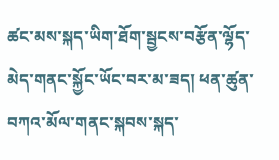ཚང་མས་སྐད་ཡིག་ཐོག་སྦྱངས་བརྩོན་ལྷོད་མེད་གནང་སྐྱོང་ཡོང་བར་མ་ཟད། ཕན་ཚུན་བཀའ་མོལ་གནང་སྐབས་སྐད་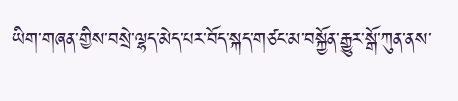ཡིག་གཞན་གྱིས་བསྲེ་ལྷད་མེད་པར་བོད་སྐད་གཙང་མ་བསྐྱོན་རྒྱུར་སྒོ་ཀུན་ནས་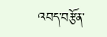འབད་བརྩོན་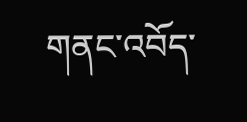གནང་འབོད་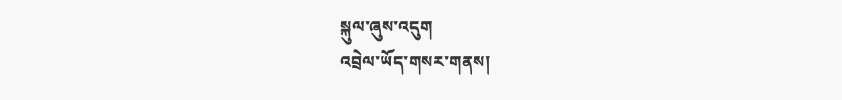སྐུལ་ཞུས་འདུག
འབྲེལ་ཡོད་གསར་གནས།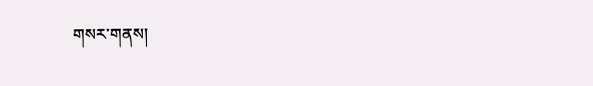གསར་གནས།